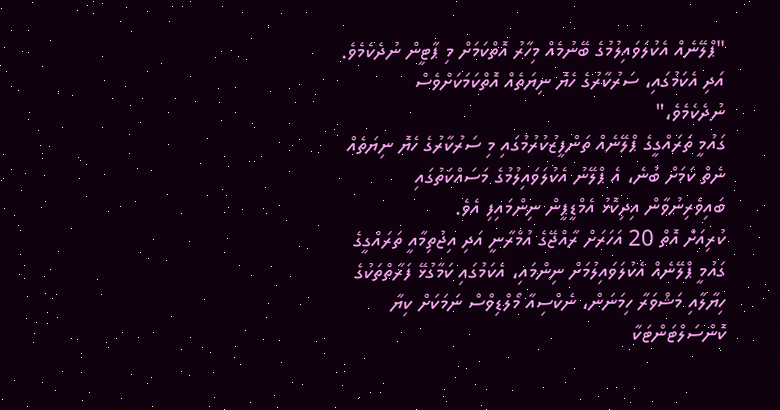"ޕްލޭނެއް އެކުލަވައިލުމުގެ ބޭނުމެއް މިހާރު އޮތްކަމަށް މި ޕާޓީން ނުދެކެމެވެ. އަދި އެކަމުގައި، ސަރުކާރުގެ ހެޔޮ ނިޔަތެއް އޮތްކަމަކަށްވެސް ނުދެކެމެވެ،"
ގައުމީ ތަރައްގީގެ ޕްލޭނެއް ތަންފީޒުކުރުމުގައި މި ސަރުކާރުގެ ހެޔޮ ނިޔަތެއް ނެތް ކަމަށް ބުނެ، އެ ޕްލޭނު އެކުލަވައިލުމުގެ މަސައްކަތުގައި ބައިވެރިނުވާން އިދިކޮޅު އެމްޑީޕީން ނިންމައިފި އެވެ.
ކުރިއަށް އޮތް 20 އަހަރަށް ރާއްޖޭގެ އުމްރާނީ އަދި އިޖުތިމާއީ ތަރައްގީގެ ގައުމީ ޕްލޭނެއް އެކުލަވައިލުމަށް ނިންމައި، އެކަމުގައި ކަމާގުޅޭ ފަރާތްތަކުގެ ހިޔާލާއި މަޝްވަރާ ހިމަނަން، ނެކްސިއާ މޯލްޑިވްސް ނަމަކަށް ކިޔާ ކޮންސަލްޓަންޓަކާ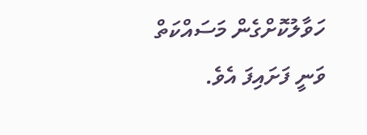ހަވާލުކޮށްގެން މަސައްކަތް ވަނީ ފަށައިފަ އެވެ.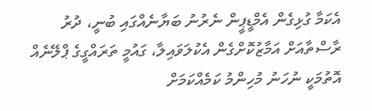އެކަމާ ގުޅިގެން އެމްޑީޕީން ނެރުނު ބަޔާނެއްގައި ބުނީ، ދުރު ރާސްތާއަށް އަމާޒުކޮށްގެން އެކުލަވައިލާ، ގައުމީ ތަރައްގީގެ ޕްލޭނެއް އޮތުމަކީ ނުހަނު މުހިންމު ކަމެއްކަމަށް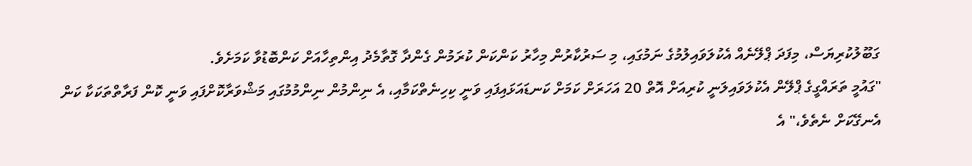ގަބޫލުކުރިޔަސް، މިފަދަ ޕްލޭނެއް އެކުލަވައިލުމުގެ ނަމުގައި، މި ސަރުކާރުން މިހާރު ކަންކަން ކުރަމުން ގެންދާ ގޮތާމެދު އިންތިހާއަށް ކަންބޮޑުވާ ކަމަށެވެ.
"ގައުމީ ތަރައްގީގެ ޕްލޭން އެކުލަވައިލަނީ ކުރިއަށް އޮތް 20 އަހަރަށް ކަމަށް ކަނޑައަޅައިފައި ވަނީ ކިހިނެތްކަމާއި، އެ ނިންމުން ނިންމުމުގައި މަޝްވަރާކޮށްފައި ވަނީ ކޮން ފަރާތްތަކަކާ ކަން އެނގޭކަށް ނެތެވެ،" އެ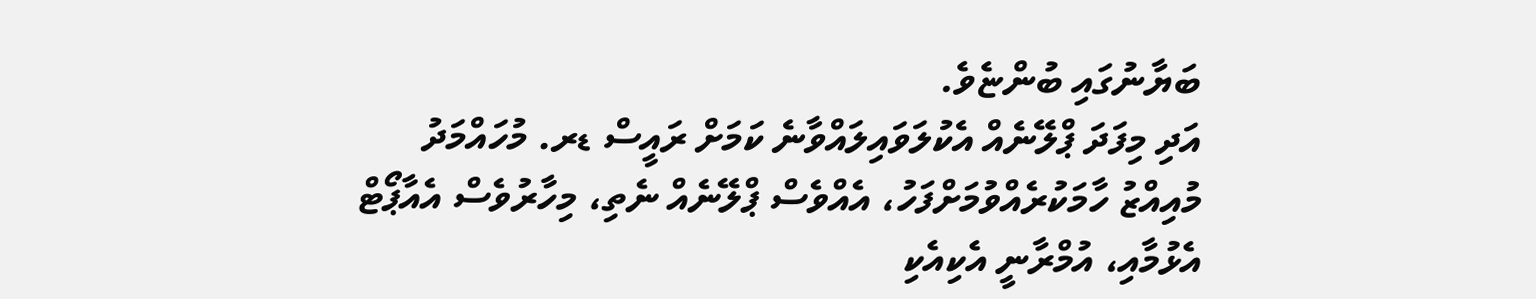ބަޔާނުގައި ބުންޏެވެ.
އަދި މިފަދަ ޕްލޭނެއް އެކުލަވައިލައްވާނެ ކަމަށް ރައީސް ޑރ. މުހައްމަދު މުއިއްޒު ހާމަކުރެއްވުމަށްފަހު، އެއްވެސް ޕްލޭނެއް ނެތި، މިހާރުވެސް އެއާޕޯޓް އެޅުމާއި، އުމްރާނީ އެކިއެކި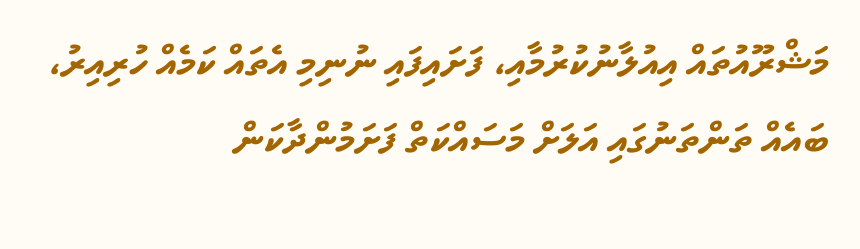މަޝްރޫއުތައް އިއުލާނުކުރުމާއި، ފަށައިފައި ނުނިމި އެތައް ކަމެއް ހުރިއިރު، ބައެއް ތަންތަނުގައި އަލަށް މަސައްކަތް ފަށަމުންދާކަން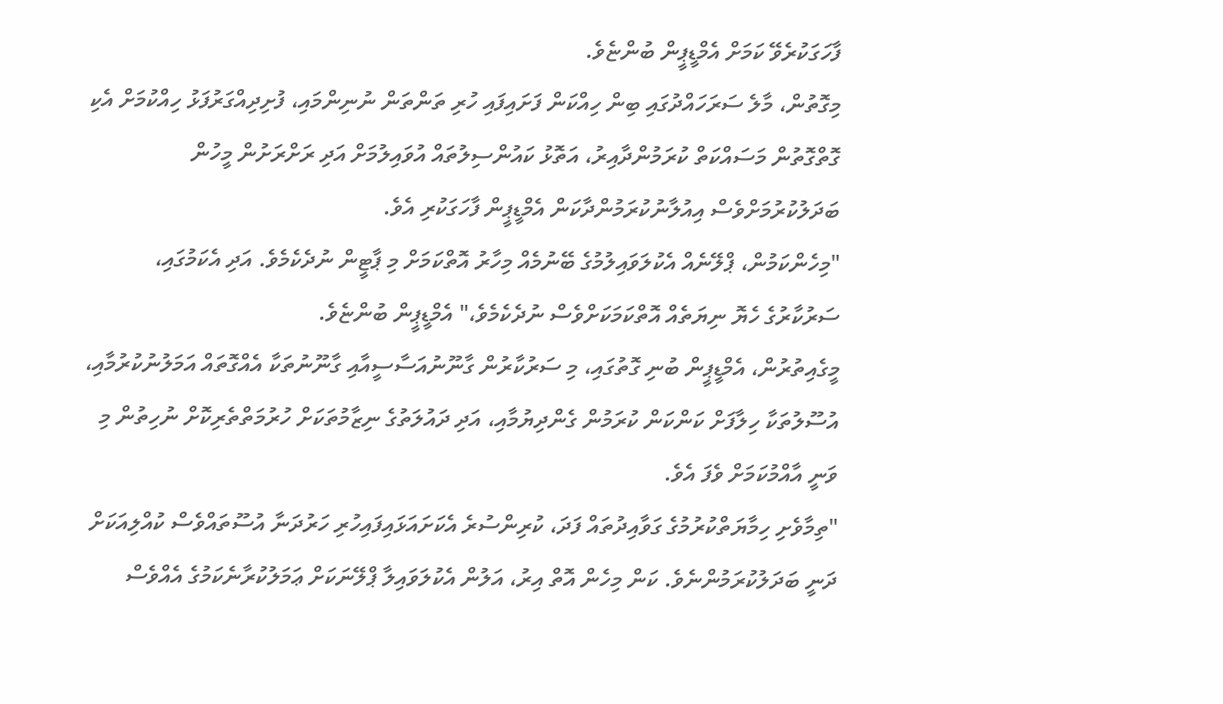ފާހަގަކުރެވޭ ކަމަށް އެމްޑީޕީން ބުންޏެވެ.
މިގޮތުން، މާލެ ސަރަހައްދުގައި ބިން ހިއްކަން ފަށައިފައި ހުރި ތަންތަން ނުނިންމައި، ފުށިދިއްގަރުފަޅު ހިއްކުމަށް އެކި ގޮތްގޮތުން މަސައްކަތް ކުރަމުންދާއިރު، އަތޮޅު ކައުންސިލުތައް އުވައިލުމަށް އަދި ރަށްރަށުން މީހުން ބަދަލުކުރުމަށްވެސް އިއުލާނުކުރަމުންދާކަން އެމްޑީޕީން ފާހަގަކުރި އެވެ.
"މިހެންކަމުން، ޕްލޭނެއް އެކުލަވައިލުމުގެ ބޭނުމެއް މިހާރު އޮތްކަމަށް މި ޕާޓީން ނުދެކެމެވެ. އަދި އެކަމުގައި، ސަރުކާރުގެ ހެޔޮ ނިޔަތެއް އޮތްކަމަކަށްވެސް ނުދެކެމެވެ،" އެމްޑީޕީން ބުންޏެވެ.
މީގެއިތުރުން، އެމްޑީޕީން ބުނި ގޮތުގައި، މި ސަރުކާރުން ގާނޫނުއަސާސީއާއި ގާނޫނުތަކާ އެއްގޮތައް އަމަލުނުކުރުމާއި، އުސޫލުތަކާ ހިލާފަށް ކަންކަން ކުރަމުން ގެންދިޔުމާއި، އަދި ދައުލަތުގެ ނިޒާމުތަކަށް ހުރުމަތްތެރިކޮށް ނުހިތުން މި ވަނީ އާއްމުކަމަށް ވެފަ އެވެ.
"ތިމާވެށި ހިމާޔަތްކުރުމުގެ ގަވާއިދުތައް ފަދަ، ކުރިންސުރެ އެކަށައަޅައިފައިހުރި ހަރުދަނާ އުސޫތައްވެސް ކުއްލިއަކަށް ދަނީ ބަދަލުކުރަމުންނެވެ. ކަން މިހެން އޮތް އިރު، އަލުން އެކުލަވައިލާ ޕްލޭނަކަށް ޢަމަލުކުރާނެކަމުގެ އެއްވެސް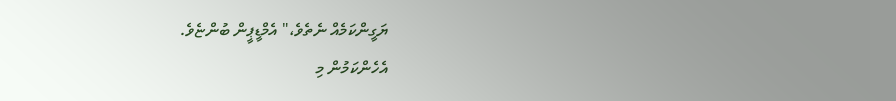ޔަގީންކަމެއް ނެތެވެ،" އެމްޑީޕީން ބުންޏެވެ.
އެހެންކަމުން މި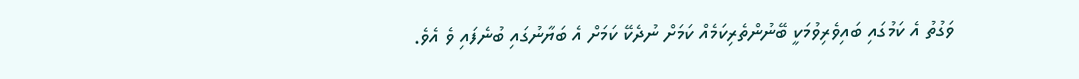ވަގުތު އެ ކަމުގައި ބައިވެރިވުމަކީ ބޭނުންތެރިކަމެއް ކަމަށް ނުދެކޭ ކަމަށް އެ ބަޔާނުގައި ބުނެފައި ވެ އެވެ.